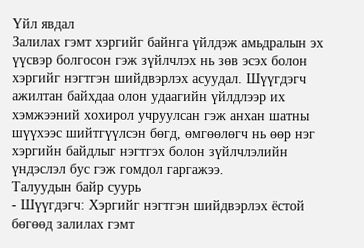Үйл явдал
Залилах гэмт хэргийг байнга үйлдэж амьдралын эх үүсвэр болгосон гэж зүйлчлэх нь зөв эсэх болон хэргийг нэгтгэн шийдвэрлэх асуудал. Шүүгдэгч ажилтан байхдаа олон удаагийн үйлдлээр их хэмжээний хохирол учруулсан гэж анхан шатны шүүхээс шийтгүүлсэн бөгд, өмгөөлөгч нь өөр нэг хэргийн байдлыг нэгтгэх болон зүйлчлэлийн үндэслэл бус гэж гомдол гаргажээ.
Талуудын байр суурь
- Шүүгдэгч: Хэргийг нэгтгэн шийдвэрлэх ёстой бөгөөд залилах гэмт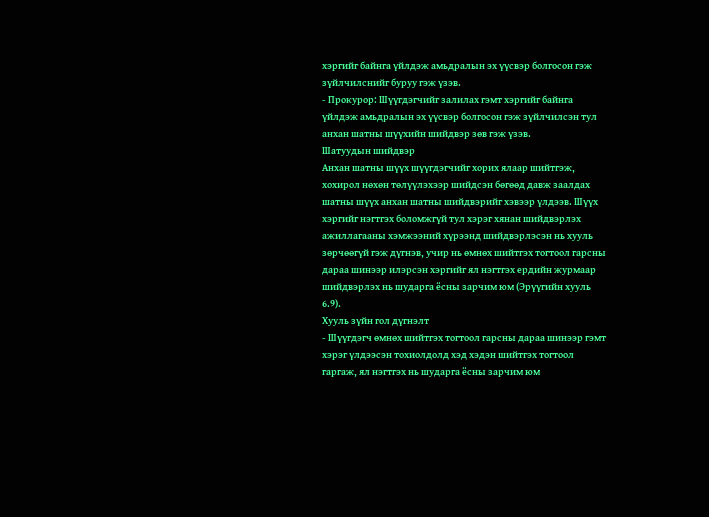хэргийг байнга үйлдэж амьдралын эх үүсвэр болгосон гэж зүйлчилснийг буруу гэж үзэв.
- Прокурор: Шүүгдэгчийг залилах гэмт хэргийг байнга үйлдэж амьдралын эх үүсвэр болгосон гэж зүйлчилсэн тул анхан шатны шүүхийн шийдвэр зөв гэж үзэв.
Шатуудын шийдвэр
Анхан шатны шүүх шүүгдэгчийг хорих ялаар шийтгэж, хохирол нөхөн төлүүлэхээр шийдсэн бөгөөд давж заалдах шатны шүүх анхан шатны шийдвэрийг хэвээр үлдээв. Шүүх хэргийг нэгтгэх боломжгүй тул хэрэг хянан шийдвэрлэх ажиллагааны хэмжээний хүрээнд шийдвэрлэсэн нь хууль зөрчөөгүй гэж дүгнэв, учир нь өмнөх шийтгэх тогтоол гарсны дараа шинээр илэрсэн хэргийг ял нэгтгэх ердийн журмаар шийдвэрлэх нь шударга ёсны зарчим юм (Эрүүгийн хууль 6.9).
Хууль зүйн гол дүгнэлт
- Шүүгдэгч өмнөх шийтгэх тогтоол гарсны дараа шинээр гэмт хэрэг үлдээсэн тохиолдолд хэд хэдэн шийтгэх тогтоол гаргаж, ял нэгтгэх нь шударга ёсны зарчим юм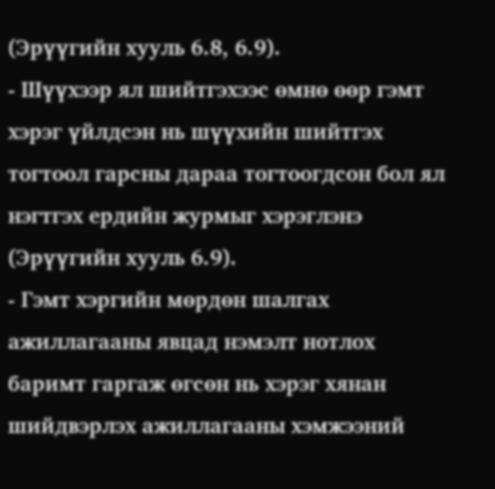(Эрүүгийн хууль 6.8, 6.9).
- Шүүхээр ял шийтгэхээс өмнө өөр гэмт хэрэг үйлдсэн нь шүүхийн шийтгэх тогтоол гарсны дараа тогтоогдсон бол ял нэгтгэх ердийн журмыг хэрэглэнэ (Эрүүгийн хууль 6.9).
- Гэмт хэргийн мөрдөн шалгах ажиллагааны явцад нэмэлт нотлох баримт гаргаж өгсөн нь хэрэг хянан шийдвэрлэх ажиллагааны хэмжээний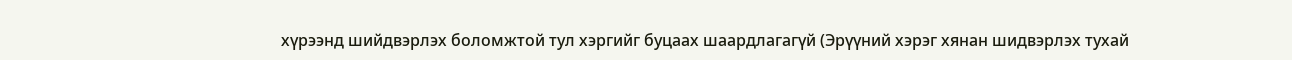хүрээнд шийдвэрлэх боломжтой тул хэргийг буцаах шаардлагагүй (Эрүүний хэрэг хянан шидвэрлэх тухай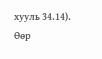хууль 34.14).
Өөр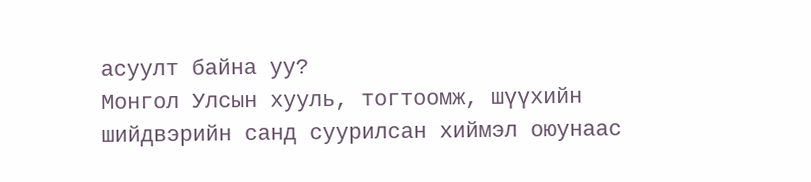асуулт байна уу?
Монгол Улсын хууль, тогтоомж, шүүхийн шийдвэрийн санд суурилсан хиймэл оюунаас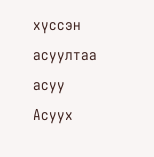хүссэн асуултаа асуу
Асуух